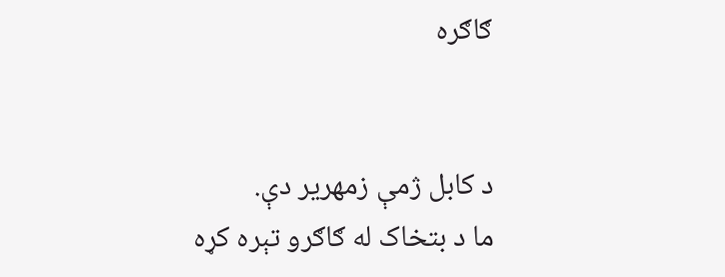ګاګره


د کابل ژمې زمهرير دې.
ما د بتخاک له ګاګرو تېره کړه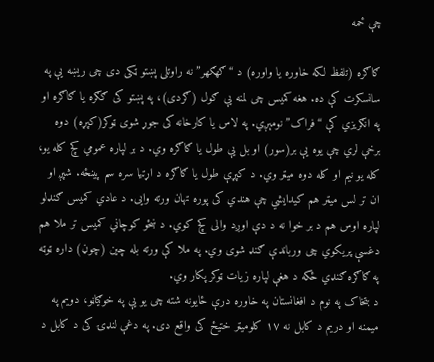چې ځمه

ګاګره (تلفظ لکه خاوره یا واوره) د “ګهګهر” نه راوتلی پښتو ټکی دی چی ریښه يې په سانسکرت کې ده. هغه کمیس چی لمنه يې ګول (ګردی)، په پښتو کی ګګره یا ګاګره او په انګریزي کې “فراک” نومېږي. په لاس یا کارخانه کی جوړ شوی ټوکر(کپړه) دوه برخې لري چې یوه يې بر(سور) او بل يې طول یا ګاګره وي. د بر لپاره عمومي کچ کله یو، کله یو نیم او کله دوه میټر وي. د کپړې طول یا ګاګره د اړتیا سره سم پینځه. شپږ او ان تر لس میټر هم کیدایشي چې هندي کی پوره تهان ورته وایی. د عادي کمیس ګنډلو لپاره اوس هم د بر خوا نه د دې اوږد والی کچ کوي. د ښځو کوچاني کمیس تر ملا هم دغسې پریکوي چی ورباندې ګنډ شوی وي. په ملا کې ورته بله چین (چوڼ) داره ټوټه په ګاګره ګنډي ځکه د هغې لپاره زیات ټوکر پکار وي.
د بتخاک په نوم د افغانستان په خاوره درې ځایونه شته چی یو يې په خوګیاڼو، دویم په میمنه او دریم د کابل نه ۱۷ کلومیټر ختیځ کی واقع دی. په دغې لنډۍ کی د کابل د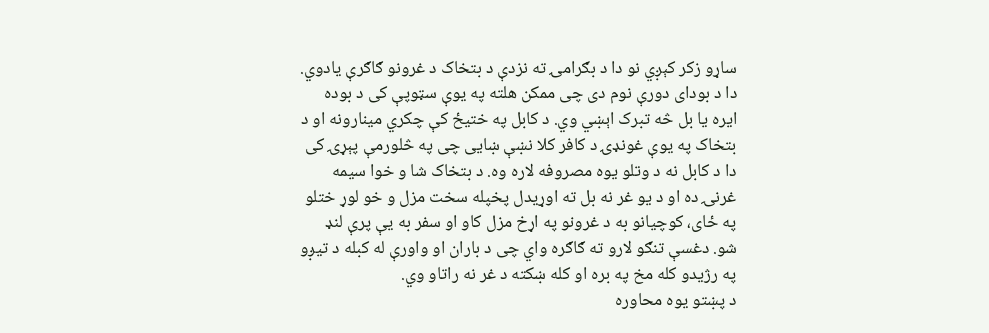ساړو زکر کېږي نو دا د بګرامۍ ته نزدې د بتخاک د غرونو ګاګرې یادوي.
دا د بودای دورې نوم دی چی ممکن هلته په یوې سټوپې کی د بوده ایره یا بل څه تبرک اېښي وي. د کابل په ختیځ کې چکري مینارونه او د بتخاک په یوې غونډۍ د کافر کلا نښې ښایی چی په څلورمې پېړۍ کی دا د کابل نه د وتلو یوه مصروفه لاره وه. د بتخاک شا و خوا سیمه غرنۍ ده او د یو غر نه بل ته اوړیدل پخپله سخت مزل و خو لوړ ختلو په ځای، کوچیانو به د غرونو په اړخ مزل کاو او سفر به يې پرې لنډ شو. دغسې تنګو لارو ته ګاګره واي چی د باران او واورې له کبله د تیږو په ر‌ژیدو کله مخ په بره او کله ښکته د غر نه راتاو وي.
د پښتو یوه محاوره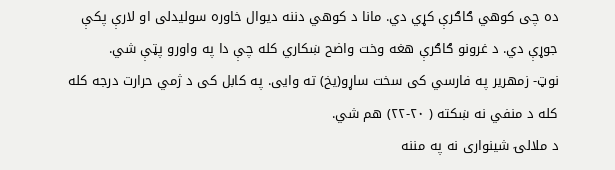ده چی کوهي ګاګرې کړي دي. مانا د کوهي دننه دیوال خاوره سولیدلی او لارې پکې جوړې دي. د غرونو ګاګرې هغه وخت واضح ښکاري کله چې دا په واورو پټې شي.
نوټ- زمهریر په فارسي کی سخت ساړو(یخ) ته وایی. په کابل کی د ژمي حرارت درجه کله کله د منفي نه ښکته ( ۲۰-۲۲) هم شي.
د ملالۍ شینواری نه په مننه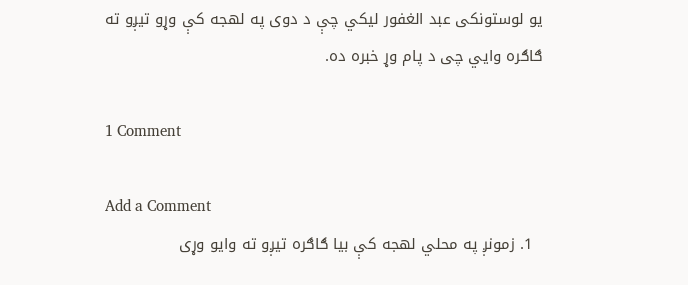یو لوستونکی عبد الغفور لیکي چې د دوی په لهجه کې وړو تیږو ته ګاګره وایي چی د پام وړ خبره ده.

1 Comment

Add a Comment
  1. زمونږ په محلي لهجه کې بیا ګاګره تیږو ته وایو وړی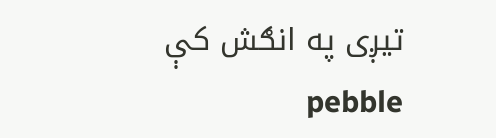تیږی په انګش کې pebble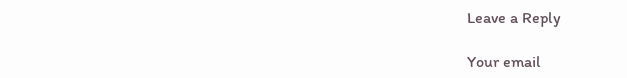Leave a Reply

Your email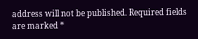address will not be published. Required fields are marked *